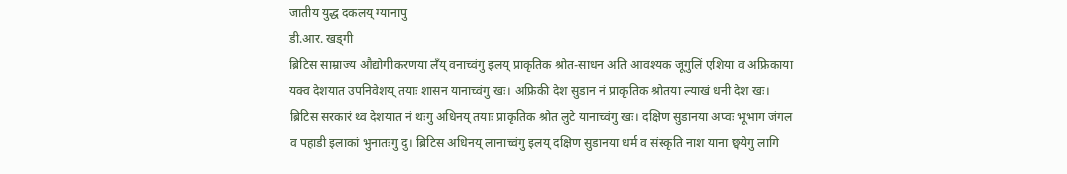जातीय युद्ध दकलय् ग्यानापु
डी.आर. खड्गी
ब्रिटिस साम्राज्य औद्योगीकरणया लँय् वनाच्वंगु इलय् प्राकृतिक श्रोत-साधन अति आवश्यक जूगुलिं एशिया व अफ्रिकाया यक्व देशयात उपनिवेशय् तयाः शासन यानाच्वंगु खः। अफ्रिकी देश सुडान नं प्राकृतिक श्रोतया ल्याखं धनी देश खः। ब्रिटिस सरकारं थ्व देशयात नं थःगु अधिनय् तयाः प्राकृतिक श्रोत लुटे यानाच्वंगु खः। दक्षिण सुडानया अप्वः भूभाग जंगल व पहाडी इलाकां भुनातःगु दु। ब्रिटिस अधिनय् लानाच्वंगु इलय् दक्षिण सुडानया धर्म व संस्कृति नाश याना छ्वयेगु लागि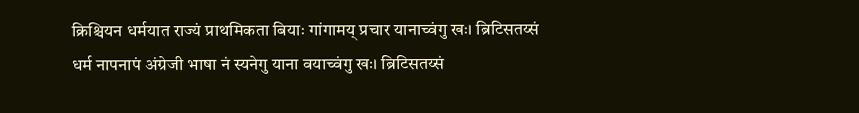क्रिश्चियन धर्मयात राज्यं प्राथमिकता बियाः गांगामय् प्रचार यानाच्वंगु खः। ब्रिटिसतय्सं धर्म नापनापं अंग्रेजी भाषा नं स्यनेगु याना वयाच्वंगु खः। ब्रिटिसतय्सं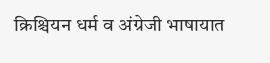क्रिश्चियन धर्म व अंग्रेजी भाषायात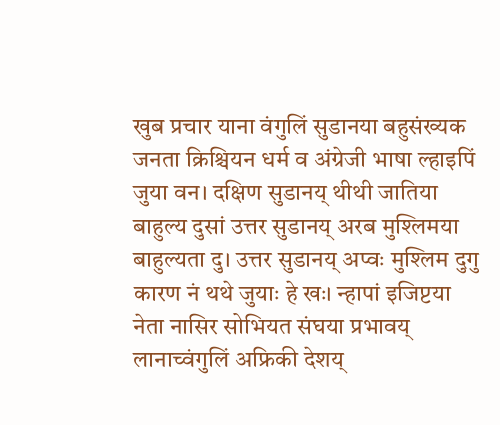खुब प्रचार याना वंगुलिं सुडानया बहुसंख्यक जनता क्रिश्चियन धर्म व अंग्रेजी भाषा ल्हाइपिं जुया वन। दक्षिण सुडानय् थीथी जातिया बाहुल्य दुसां उत्तर सुडानय् अरब मुश्लिमया बाहुल्यता दु। उत्तर सुडानय् अप्वः मुश्लिम दुगु कारण नं थथे जुयाः हे खः। न्हापां इजिप्टया नेता नासिर सोभियत संघया प्रभावय् लानाच्वंगुलिं अफ्रिकी देशय्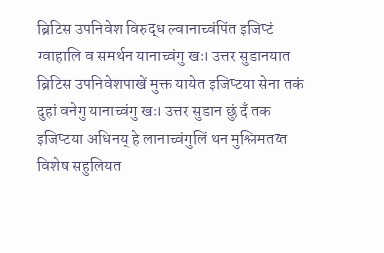ब्रिटिस उपनिवेश विरुद्ध ल्वानाच्वंपिंत इजिप्टं ग्वाहालि व समर्थन यानाच्वंगु खः। उत्तर सुडानयात ब्रिटिस उपनिवेशपाखें मुक्त यायेत इजिप्टया सेना तकं दुहां वनेगु यानाच्वंगु खः। उत्तर सुडान छुं दँ तक इजिप्टया अधिनय् हे लानाच्वंगुलिं थन मुश्लिमतय्त विशेष सहुलियत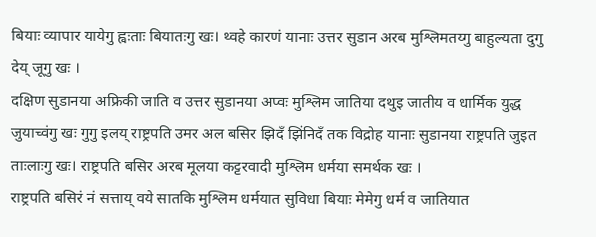बियाः व्यापार यायेगु ह्वःताः बियातःगु खः। थ्वहे कारणं यानाः उत्तर सुडान अरब मुश्लिमतय्गु बाहुल्यता दुगु देय् जूगु खः ।
दक्षिण सुडानया अफ्रिकी जाति व उत्तर सुडानया अप्वः मुश्लिम जातिया दथुइ जातीय व धार्मिक युद्ध जुयाच्वंगु खः गुगु इलय् राष्ट्रपति उमर अल बसिर झिदँ झिंनिदँ तक विद्रोह यानाः सुडानया राष्ट्रपति जुइत ताःलाःगु खः। राष्ट्रपति बसिर अरब मूलया कट्टरवादी मुश्लिम धर्मया समर्थक खः ।
राष्ट्रपति बसिरं नं सत्ताय् वये सातकि मुश्लिम धर्मयात सुविधा बियाः मेमेगु धर्म व जातियात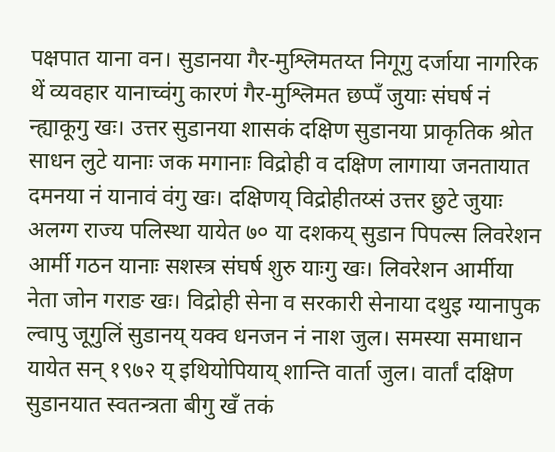पक्षपात याना वन। सुडानया गैर-मुश्लिमतय्त निगूगु दर्जाया नागरिक थें व्यवहार यानाच्वंगु कारणं गैर-मुश्लिमत छप्पँ जुयाः संघर्ष नं न्ह्याकूगु खः। उत्तर सुडानया शासकं दक्षिण सुडानया प्राकृतिक श्रोत साधन लुटे यानाः जक मगानाः विद्रोही व दक्षिण लागाया जनतायात दमनया नं यानावं वंगु खः। दक्षिणय् विद्रोहीतय्सं उत्तर छुटे जुयाः अलग्ग राज्य पलिस्था यायेत ७० या दशकय् सुडान पिपल्स लिवरेशन आर्मी गठन यानाः सशस्त्र संघर्ष शुरु याःगु खः। लिवरेशन आर्मीया नेता जोन गराङ खः। विद्रोही सेना व सरकारी सेनाया दथुइ ग्यानापुक ल्वापु जूगुलिं सुडानय् यक्व धनजन नं नाश जुल। समस्या समाधान यायेत सन् १९७२ य् इथियोपियाय् शान्ति वार्ता जुल। वार्तां दक्षिण सुडानयात स्वतन्त्रता बीगु खँ तकं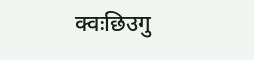क्वःछिउगु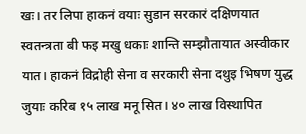खः। तर लिपा हाकनं वयाः सुडान सरकारं दक्षिणयात स्वतन्त्रता बी फइ मखु धकाः शान्ति सम्झौतायात अस्वीकार यात। हाकनं विद्रोही सेना व सरकारी सेना दथुइ भिषण युद्ध जुयाः करिब १५ लाख मनू सित। ४० लाख विस्थापित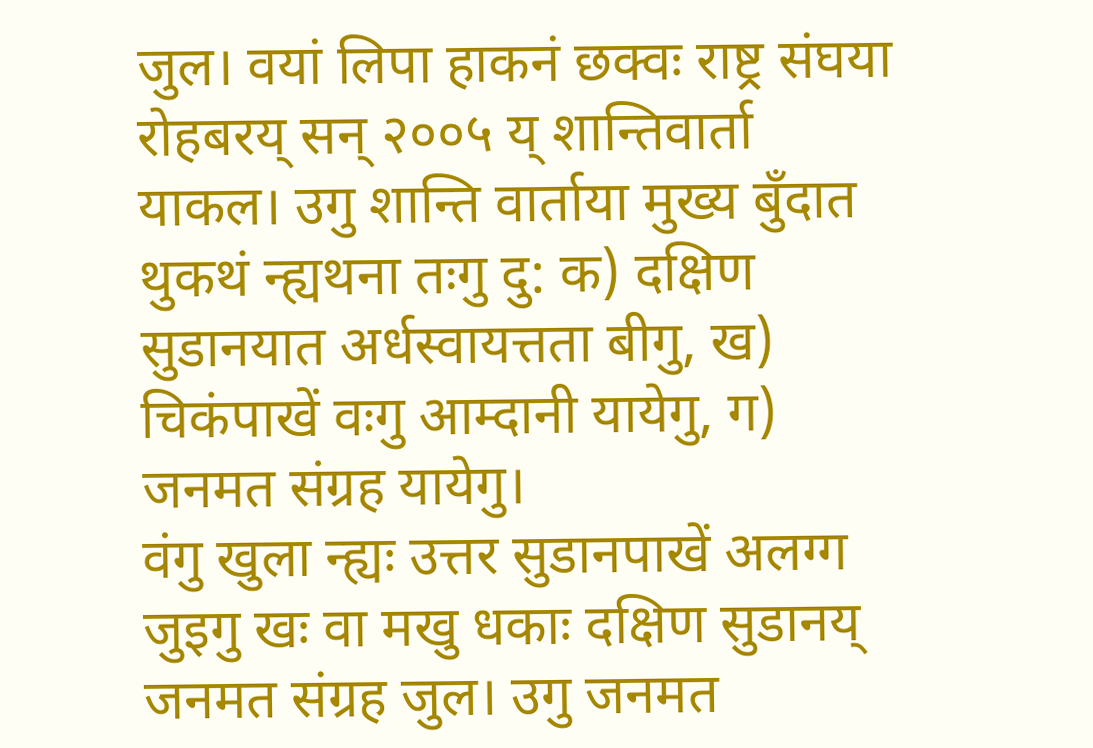जुल। वयां लिपा हाकनं छक्वः राष्ट्र संघया रोहबरय् सन् २००५ य् शान्तिवार्ता याकल। उगु शान्ति वार्ताया मुख्य बुँदात थुकथं न्ह्यथना तःगु दु: क) दक्षिण सुडानयात अर्धस्वायत्तता बीगु, ख) चिकंपाखें वःगु आम्दानी यायेगु, ग) जनमत संग्रह यायेगु।
वंगु खुला न्ह्यः उत्तर सुडानपाखें अलग्ग जुइगु खः वा मखु धकाः दक्षिण सुडानय् जनमत संग्रह जुल। उगु जनमत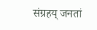संग्रहय् जनतां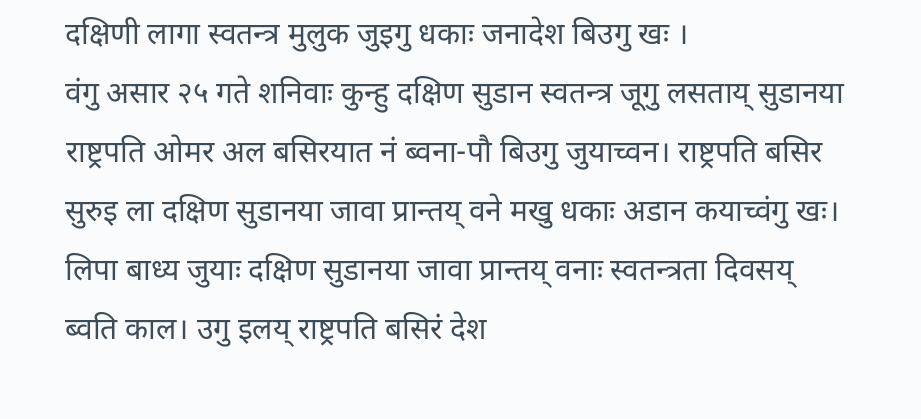दक्षिणी लागा स्वतन्त्र मुलुक जुइगु धकाः जनादेश बिउगु खः ।
वंगु असार २५ गते शनिवाः कुन्हु दक्षिण सुडान स्वतन्त्र जूगु लसताय् सुडानया राष्ट्रपति ओमर अल बसिरयात नं ब्वना-पौ बिउगु जुयाच्वन। राष्ट्रपति बसिर सुरुइ ला दक्षिण सुडानया जावा प्रान्तय् वने मखु धकाः अडान कयाच्वंगु खः। लिपा बाध्य जुयाः दक्षिण सुडानया जावा प्रान्तय् वनाः स्वतन्त्रता दिवसय् ब्वति काल। उगु इलय् राष्ट्रपति बसिरं देश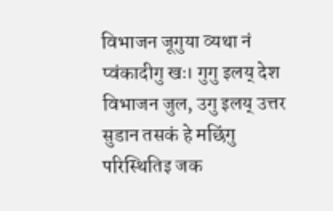विभाजन जूगुया व्यथा नं प्वंकादीगु खः। गुगु इलय् देश विभाजन जुल, उगु इलय् उत्तर सुडान तसकं हे मछिंगु परिस्थितिइ जक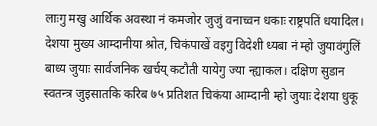लाःगु मखु आर्थिक अवस्था नं कमजोर जुजुं वनाच्वन धकाः राष्ट्रपतिं धयादिल। देशया मुख्य आम्दानीया श्रोत, चिकंपाखें वइगु विदेशी ध्यबा नं म्हो जुयावंगुलिं बाध्य जुयाः सार्वजनिक खर्चय् कटौती यायेगु ज्या न्ह्याकल। दक्षिण सुडान स्वतन्त्र जुइसातकि करिब ७५ प्रतिशत चिकंया आम्दानी म्हो जुयाः देशया धुकू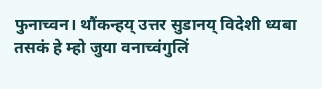फुनाच्वन। थौंकन्हय् उत्तर सुडानय् विदेशी ध्यबा तसकं हे म्हो जुया वनाच्वंगुलिं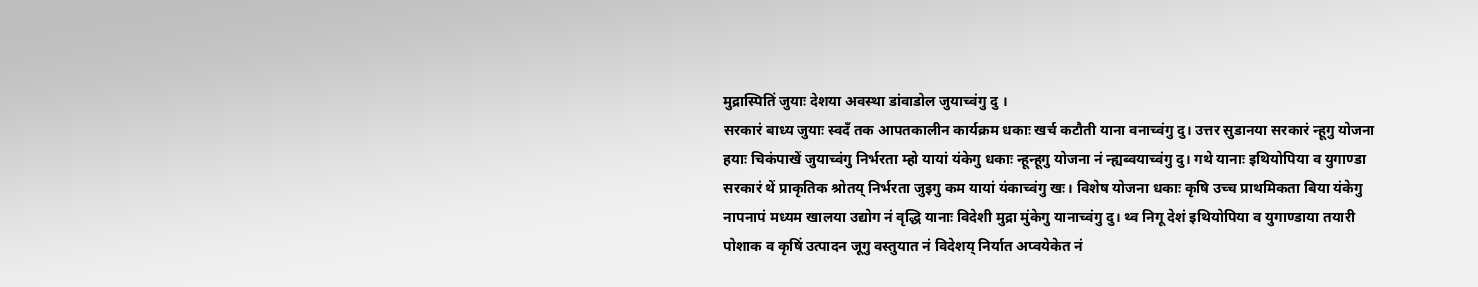मुद्रास्पितिं जुयाः देशया अवस्था डांवाडोल जुयाच्वंगु दु ।
सरकारं बाध्य जुयाः स्वदँ तक आपतकालीन कार्यक्रम धकाः खर्च कटौती याना वनाच्वंगु दु। उत्तर सुडानया सरकारं न्हूगु योजना हयाः चिकंपाखें जुयाच्वंगु निर्भरता म्हो यायां यंकेगु धकाः न्हून्हूगु योजना नं न्ह्यब्वयाच्वंगु दु। गथे यानाः इथियोपिया व युगाण्डा सरकारं थें प्राकृतिक श्रोतय् निर्भरता जुइगु कम यायां यंकाच्वंगु खः। विशेष योजना धकाः कृषि उच्च प्राथमिकता बिया यंकेगु नापनापं मध्यम खालया उद्योग नं वृद्धि यानाः विदेशी मुद्रा मुंकेगु यानाच्वंगु दु। थ्व निगू देशं इथियोपिया व युगाण्डाया तयारी पोशाक व कृषिं उत्पादन जूगु वस्तुयात नं विदेशय् निर्यात अप्वयेकेत नं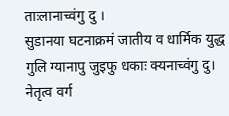ताःलानाच्वंगु दु ।
सुडानया घटनाक्रमं जातीय व धार्मिक युद्ध गुलि ग्यानापु जुइफु धकाः क्यनाच्वंगु दु। नेतृत्व वर्ग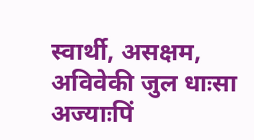स्वार्थी, असक्षम, अविवेकी जुल धाःसा अज्याःपिं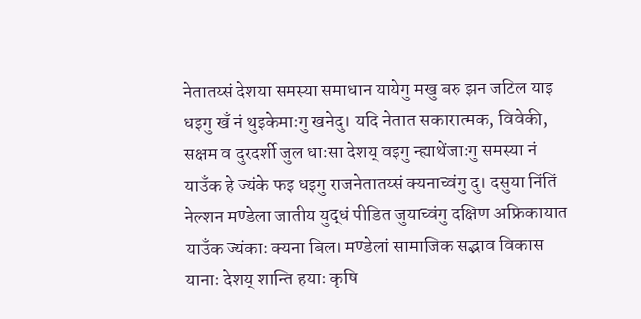नेतातय्सं देशया समस्या समाधान यायेगु मखु बरु झन जटिल याइ धइगु खँ नं थुइकेमाःगु खनेदु। यदि नेतात सकारात्मक, विवेकी, सक्षम व दुरदर्शी जुल धाःसा देशय् वइगु न्ह्याथेंजाःगु समस्या नं याउँक हे ज्यंके फइ धइगु राजनेतातय्सं क्यनाच्वंगु दु। दसुया निंतिं नेल्शन मण्डेला जातीय युद्धं पीडित जुयाच्वंगु दक्षिण अफ्रिकायात याउँक ज्यंकाः क्यना बिल। मण्डेलां सामाजिक सद्भाव विकास यानाः देशय् शान्ति हयाः कृषि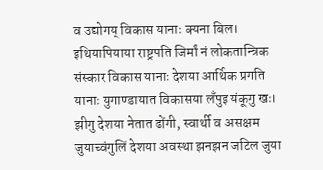व उद्योगय् विकास यानाः क्यना बिल। इथियापियाया राष्ट्रपति जिर्मां नं लोकतान्त्रिक संस्कार विकास यानाः देशया आर्थिक प्रगति यानाः युगाण्डायात विकासया लँपुइ यंकूगु खः। झीगु देशया नेतात ढोंगी, स्वार्थी व असक्षम जुयाच्वंगुलिं देशया अवस्था झनझन जटिल जुया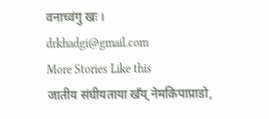वनाच्वंगु खः ।
drkhadgi@gmail.com
More Stories Like this
जातीय संघीयताया खँय् नेमकिपाप्राडो,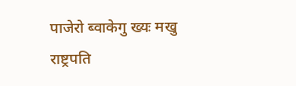पाजेरो ब्वाकेगु ख्यः मखु
राष्ट्रपति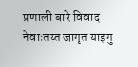प्रणाली बारे विवाद
नेवाःतय्त जागृत याइगु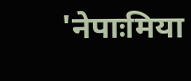'नेपाःमिया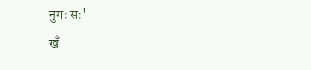नुगः सः'
खँ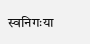स्वनिगःया